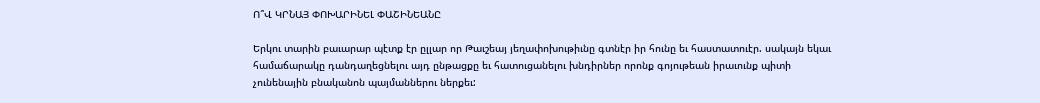Ո՞Վ ԿՐՆԱՅ ՓՈԽԱՐԻՆԵԼ ՓԱՇԻՆԵԱՆԸ

Երկու տարին բաւարար պէտք էր ըլլար որ Թաւշեայ յեղափոխութիւնը գտնէր իր հունը եւ հաստատուէր. սակայն եկաւ համաճարակը դանդաղեցնելու այդ ընթացքը եւ հատուցանելու խնդիրներ որոնք գոյութեան իրաւունք պիտի չունենային բնականոն պայմաններու ներքեւ: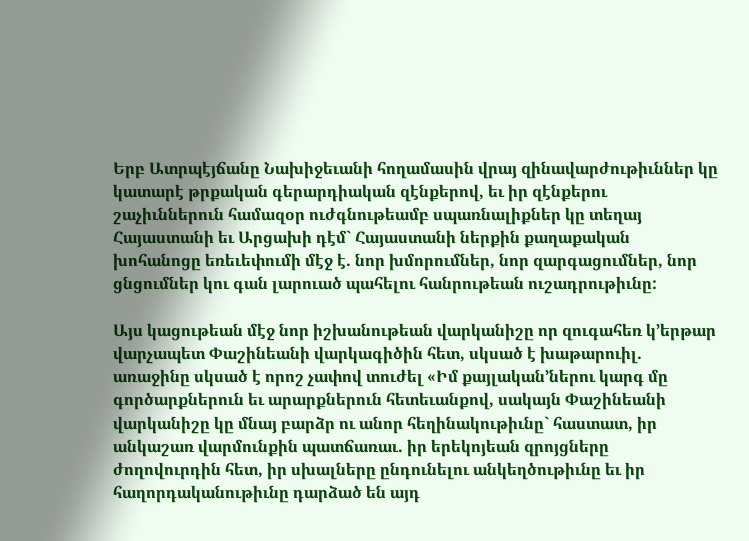Երբ Ատրպէյճանը Նախիջեւանի հողամասին վրայ զինավարժութիւններ կը կատարէ թրքական գերարդիական զէնքերով, եւ իր զէնքերու շաչիւններուն համազօր ուժգնութեամբ սպառնալիքներ կը տեղայ Հայաստանի եւ Արցախի դէմ` Հայաստանի ներքին քաղաքական խոհանոցը եռեւեփումի մէջ է. նոր խմորումներ, նոր զարգացումներ, նոր ցնցումներ կու գան լարուած պահելու հանրութեան ուշադրութիւնը:

Այս կացութեան մէջ նոր իշխանութեան վարկանիշը որ զուգահեռ կ’երթար վարչապետ Փաշինեանի վարկագիծին հետ, սկսած է խաթարուիլ. առաջինը սկսած է որոշ չափով տուժել «Իմ քայլական՚ներու կարգ մը գործարքներուն եւ արարքներուն հետեւանքով, սակայն Փաշինեանի վարկանիշը կը մնայ բարձր ու անոր հեղինակութիւնը` հաստատ, իր անկաշառ վարմունքին պատճառաւ. իր երեկոյեան զրոյցները ժողովուրդին հետ, իր սխալները ընդունելու անկեղծութիւնը եւ իր հաղորդականութիւնը դարձած են այդ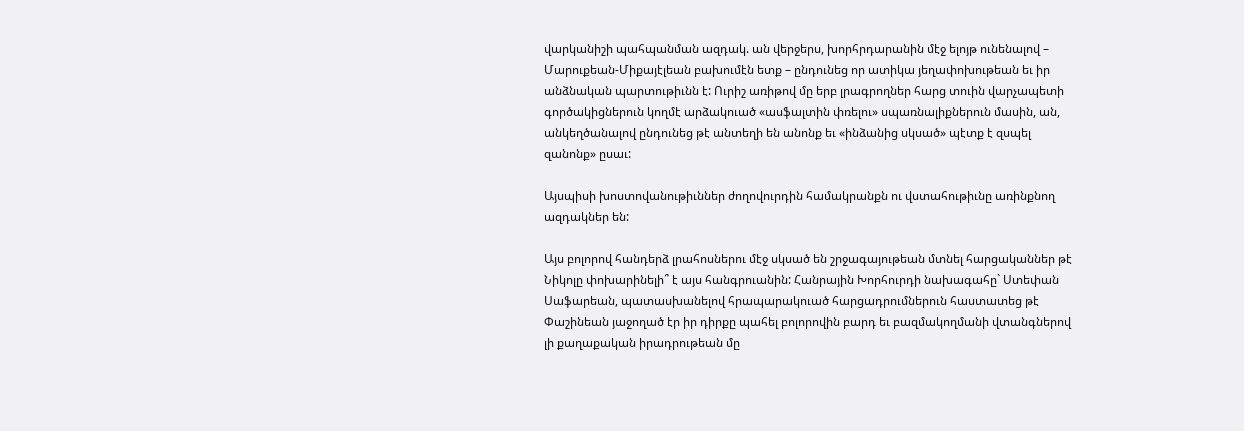վարկանիշի պահպանման ազդակ. ան վերջերս, խորհրդարանին մէջ ելոյթ ունենալով – Մարուքեան-Միքայէլեան բախումէն ետք – ընդունեց որ ատիկա յեղափոխութեան եւ իր անձնական պարտութիւնն է: Ուրիշ առիթով մը երբ լրագրողներ հարց տուին վարչապետի գործակիցներուն կողմէ արձակուած «ասֆալտին փռելու» սպառնալիքներուն մասին, ան, անկեղծանալով ընդունեց թէ անտեղի են անոնք եւ «ինձանից սկսած» պէտք է զսպել զանոնք» ըսաւ:

Այսպիսի խոստովանութիւններ ժողովուրդին համակրանքն ու վստահութիւնը առինքնող ազդակներ են:

Այս բոլորով հանդերձ լրահոսներու մէջ սկսած են շրջագայութեան մտնել հարցականներ թէ Նիկոլը փոխարինելի՞ է այս հանգրուանին: Հանրային Խորհուրդի նախագահը` Ստեփան Սաֆարեան, պատասխանելով հրապարակուած հարցադրումներուն հաստատեց թէ Փաշինեան յաջողած էր իր դիրքը պահել բոլորովին բարդ եւ բազմակողմանի վտանգներով լի քաղաքական իրադրութեան մը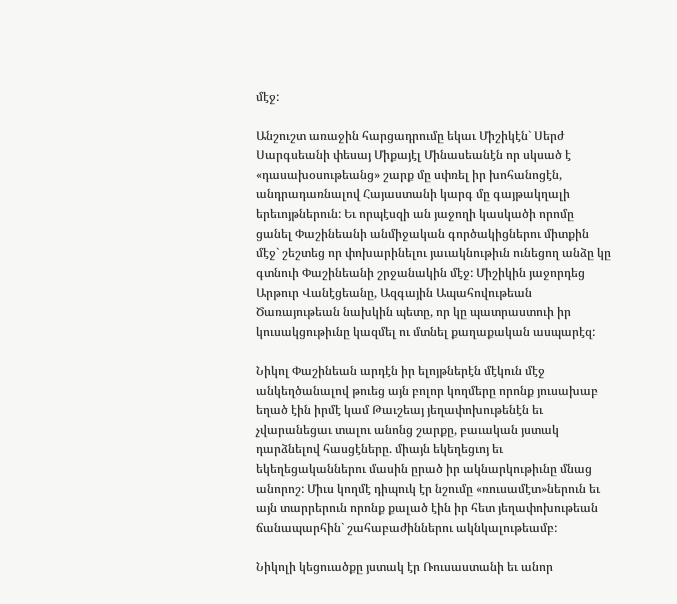մէջ:

Անշուշտ առաջին հարցադրումը եկաւ Միշիկէն` Սերժ Սարգսեանի փեսայ Միքայէլ Մինասեանէն որ սկսած է «դասախօսութեանց» շարք մը սփռել իր խոհանոցէն, անդրադառնալով Հայաստանի կարգ մը գայթակղալի երեւոյթներուն: Եւ որպէսզի ան յաջողի կասկածի որոմը ցանել Փաշինեանի անմիջական գործակիցներու միտքին մէջ` շեշտեց որ փոխարինելու յաւակնութիւն ունեցող անձը կը գտնուի Փաշինեանի շրջանակին մէջ: Միշիկին յաջորդեց Արթուր Վանէցեանը, Ազգային Ապահովութեան Ծառայութեան նախկին պետը, որ կը պատրաստուի իր կուսակցութիւնը կազմել ու մտնել քաղաքական ասպարէզ:

Նիկոլ Փաշինեան արդէն իր ելոյթներէն մէկուն մէջ անկեղծանալով թուեց այն բոլոր կողմերը որոնք յուսախաբ եղած էին իրմէ կամ Թաւշեայ յեղափոխութենէն եւ չվարանեցաւ տալու անոնց շարքը, բաւական յստակ դարձնելով հասցէները. միայն եկեղեցւոյ եւ եկեղեցականներու մասին ըրած իր ակնարկութիւնը մնաց անորոշ: Միւս կողմէ դիպուկ էր նշումը «ռուսամէտ»ներուն եւ այն տարրերուն որոնք քալած էին իր հետ յեղափոխութեան ճանապարհին` շահաբաժիններու ակնկալութեամբ:

Նիկոլի կեցուածքը յստակ էր Ռուսաստանի եւ անոր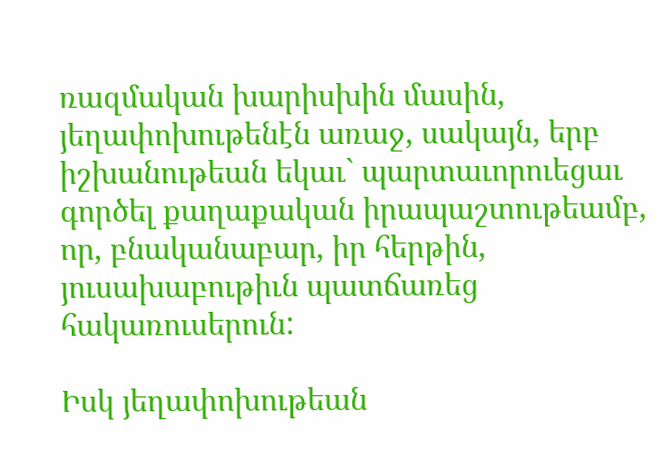ռազմական խարիսխին մասին, յեղափոխութենէն առաջ, սակայն, երբ իշխանութեան եկաւ` պարտաւորուեցաւ գործել քաղաքական իրապաշտութեամբ, որ, բնականաբար, իր հերթին, յուսախաբութիւն պատճառեց հակառուսերուն:

Իսկ յեղափոխութեան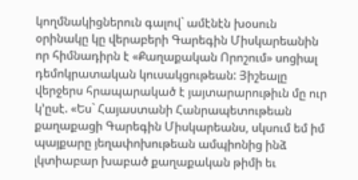կողմնակիցներուն գալով` ամէնէն խօսուն օրինակը կը վերաբերի Գարեգին Միսկարեանին որ հիմնադիրն է «Քաղաքական Որոշում» սոցիալ դեմոկրատական կուսակցութեան: Յիշեալը վերջերս հրապարակած է յայտարարութիւն մը ուր կ’ըսէ. «Ես` Հայաստանի Հանրապետութեան քաղաքացի Գարեգին Միսկարեանս, սկսում եմ իմ պայքարը յեղափոխութեան ամպիոնից ինձ լկտիաբար խաբած քաղաքական թիմի եւ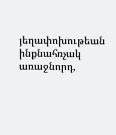յեղափոխութեան ինքնահռչակ առաջնորդ,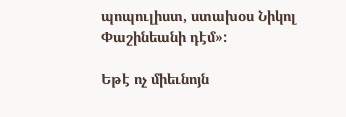պոպուլիստ, ստախօս Նիկոլ Փաշինեանի դէմ»:

Եթէ ոչ միեւնոյն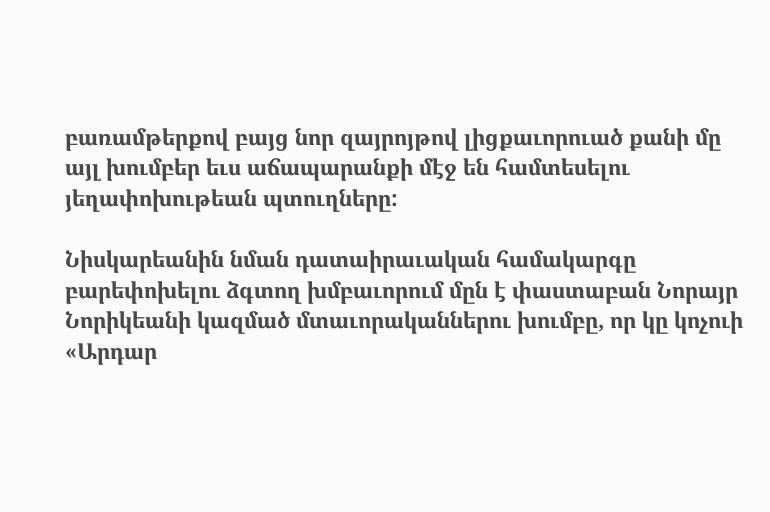բառամթերքով բայց նոր զայրոյթով լիցքաւորուած քանի մը այլ խումբեր եւս աճապարանքի մէջ են համտեսելու յեղափոխութեան պտուղները:

Նիսկարեանին նման դատաիրաւական համակարգը բարեփոխելու ձգտող խմբաւորում մըն է փաստաբան Նորայր Նորիկեանի կազմած մտաւորականներու խումբը, որ կը կոչուի «Արդար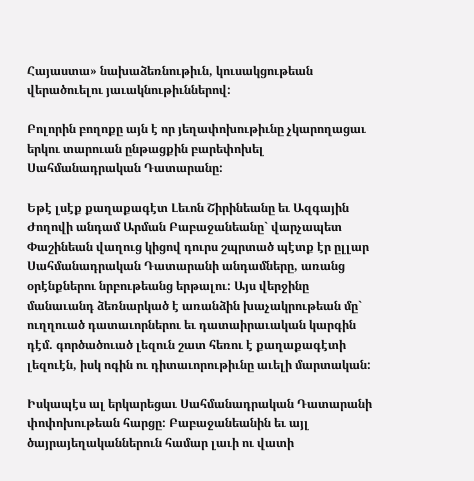Հայաստա» նախաձեռնութիւն, կուսակցութեան վերածուելու յաւակնութիւններով:

Բոլորին բողոքը այն է որ յեղափոխութիւնը չկարողացաւ երկու տարուան ընթացքին բարեփոխել Սահմանադրական Դատարանը:

Եթէ լսէք քաղաքագէտ Լեւոն Շիրինեանը եւ Ազգային Ժողովի անդամ Արման Բաբաջանեանը` վարչապետ Փաշինեան վաղուց կիցով դուրս շպրտած պէտք էր ըլլար Սահմանադրական Դատարանի անդամները, առանց օրէնքներու նրբութեանց երթալու: Այս վերջինը մանաւանդ ձեռնարկած է առանձին խաչակրութեան մը` ուղղուած դատաւորներու եւ դատաիրաւական կարգին դէմ. գործածուած լեզուն շատ հեռու է քաղաքագէտի լեզուէն, իսկ ոգին ու դիտաւորութիւնը աւելի մարտական:

Իսկապէս ալ երկարեցաւ Սահմանադրական Դատարանի փոփոխութեան հարցը: Բաբաջանեանին եւ այլ ծայրայեղականներուն համար լաւի ու վատի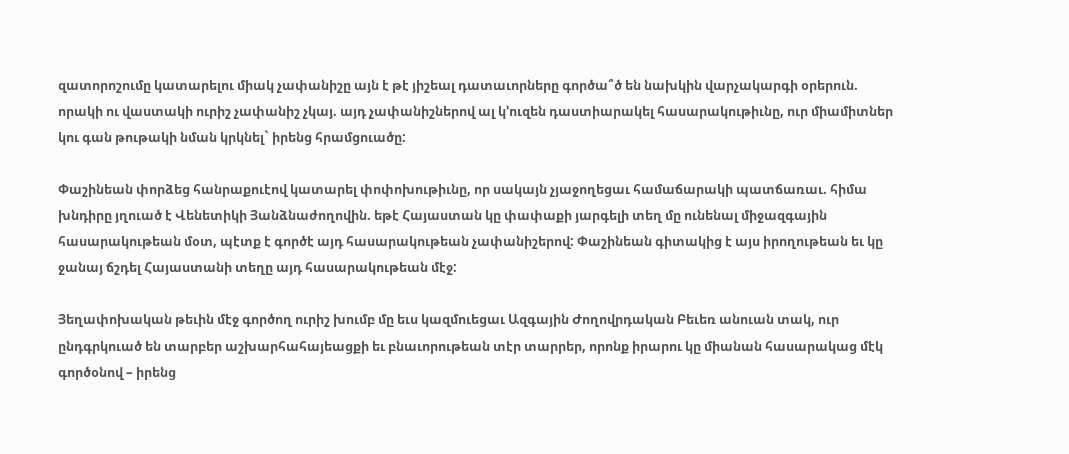զատորոշումը կատարելու միակ չափանիշը այն է թէ յիշեալ դատաւորները գործա՞ծ են նախկին վարչակարգի օրերուն. որակի ու վաստակի ուրիշ չափանիշ չկայ. այդ չափանիշներով ալ կ’ուզեն դաստիարակել հասարակութիւնը, ուր միամիտներ կու գան թութակի նման կրկնել` իրենց հրամցուածը:

Փաշինեան փորձեց հանրաքուէով կատարել փոփոխութիւնը, որ սակայն չյաջողեցաւ համաճարակի պատճառաւ. հիմա խնդիրը յղուած է Վենետիկի Յանձնաժողովին. եթէ Հայաստան կը փափաքի յարգելի տեղ մը ունենալ միջազգային հասարակութեան մօտ, պէտք է գործէ այդ հասարակութեան չափանիշերով: Փաշինեան գիտակից է այս իրողութեան եւ կը ջանայ ճշդել Հայաստանի տեղը այդ հասարակութեան մէջ:

Յեղափոխական թեւին մէջ գործող ուրիշ խումբ մը եւս կազմուեցաւ Ազգային Ժողովրդական Բեւեռ անուան տակ, ուր ընդգրկուած են տարբեր աշխարհահայեացքի եւ բնաւորութեան տէր տարրեր, որոնք իրարու կը միանան հասարակաց մէկ գործօնով – իրենց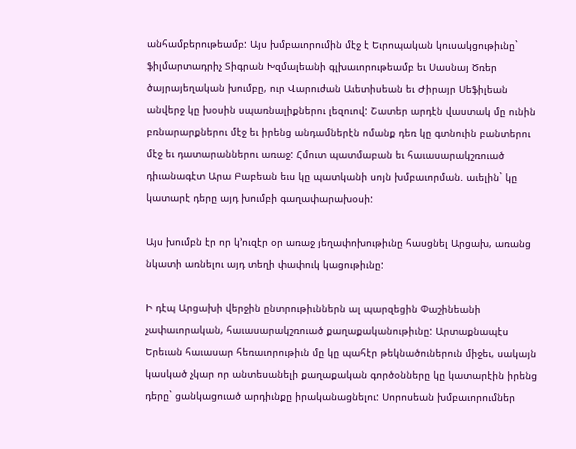անհամբերութեամբ: Այս խմբաւորումին մէջ է Եւրոպական կուսակցութիւնը` ֆիլմարտադրիչ Տիգրան Խզմալեանի գլխաւորութեամբ եւ Սասնայ Ծռեր ծայրայեղական խումբը, ուր Վարուժան Աւետիսեան եւ Ժիրայր Սեֆիլեան անվերջ կը խօսին սպառնալիքներու լեզուով: Շատեր արդէն վաստակ մը ունին բռնարարքներու մէջ եւ իրենց անդամներէն ոմանք դեռ կը գտնուին բանտերու մէջ եւ դատարաններու առաջ: Հմուտ պատմաբան եւ հաւասարակշռուած դիւանագէտ Արա Բաբեան եւս կը պատկանի սոյն խմբաւորման. աւելին` կը կատարէ դերը այդ խումբի գաղափարախօսի:

Այս խումբն էր որ կ’ուզէր օր առաջ յեղափոխութիւնը հասցնել Արցախ, առանց նկատի առնելու այդ տեղի փափուկ կացութիւնը:

Ի դէպ Արցախի վերջին ընտրութիւններն ալ պարզեցին Փաշինեանի չափաւորական, հաւասարակշռուած քաղաքականութիւնը: Արտաքնապէս Երեւան հաւասար հեռաւորութիւն մը կը պահէր թեկնածուներուն միջեւ, սակայն կասկած չկար որ անտեսանելի քաղաքական գործօնները կը կատարէին իրենց դերը` ցանկացուած արդիւնքը իրականացնելու: Սորոսեան խմբաւորումներ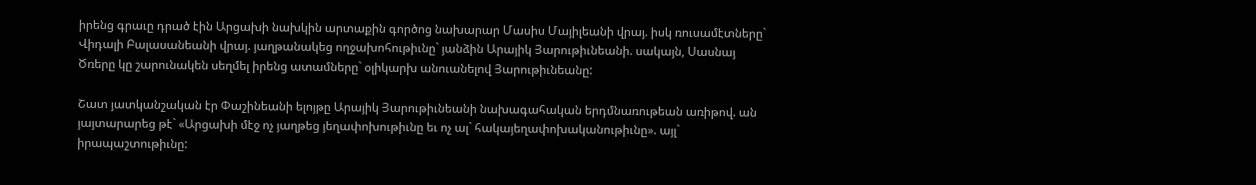իրենց գրաւը դրած էին Արցախի նախկին արտաքին գործոց նախարար Մասիս Մայիլեանի վրայ. իսկ ռուսամէտները` Վիդալի Բալասանեանի վրայ. յաղթանակեց ողջախոհութիւնը` յանձին Արայիկ Յարութիւնեանի. սակայն, Սասնայ Ծռերը կը շարունակեն սեղմել իրենց ատամները` օլիկարխ անուանելով Յարութիւնեանը:

Շատ յատկանշական էր Փաշինեանի ելոյթը Արայիկ Յարութիւնեանի նախագահական երդմնառութեան առիթով. ան յայտարարեց թէ` «Արցախի մէջ ոչ յաղթեց յեղափոխութիւնը եւ ոչ ալ` հակայեղափոխականութիւնը». այլ` իրապաշտութիւնը: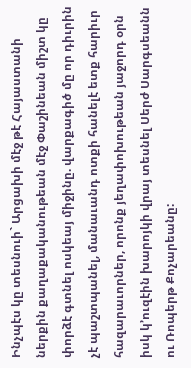Ինչպէս կը տեսնուի` Արցախի մէջ թէ Հայաստանի ներքին քաղաքականութեան մէջ Փաշինեան միշտ կը փորձէ գտնել ոսկեայ միջինը. վարքագիծ մը որ դիւրին չէ պաշտպանել, մանաւանդ ոտքի հանելէ ետք հարիւր հազարաւորներ, որոնք յեղափոխութեան յաջորդ օրն իսկ կ’ուզէին խարոյկի վրայ տեսնել Սերժ Սարգսեանն ու Ռոպերթ Քոչարեանը: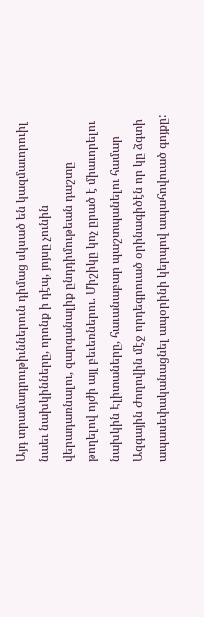Այդ տրամադրութիւններուն դիմաց սկսած են կազմաւորուիլ նաեւ նախկինները, որոնք ի դէպ, յոյսը չունին վերադառնալու, զարգանալիք ընդդիմութեան դաշտը թողելով ոյժի այլ բեւեռներու. Միշիկը կոչ ըրած է միաւորելու նախկին Էլիտաները, հաւանաբար պաշտպանելու համար Ազգային Ժողովին մէջ որդեգրուած օրինագիծէն որ կը ձգտի ապասեփականացնել ապօրինի կերպով ապահովուած գոյքը: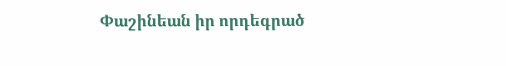Փաշինեան իր որդեգրած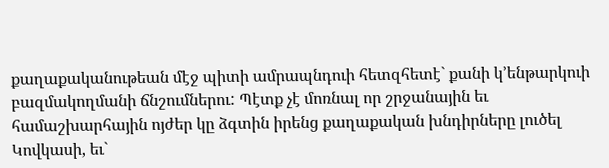քաղաքականութեան մէջ պիտի ամրապնդուի հետզհետէ` քանի կ’ենթարկուի բազմակողմանի ճնշումներու: Պէտք չէ մոռնալ որ շրջանային եւ համաշխարհային ոյժեր կը ձգտին իրենց քաղաքական խնդիրները լուծել Կովկասի, եւ`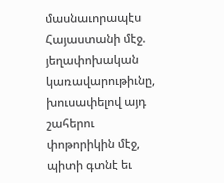մասնաւորապէս Հայաստանի մէջ. յեղափոխական կառավարութիւնը, խուսափելով այդ շահերու փոթորիկին մէջ, պիտի գտնէ եւ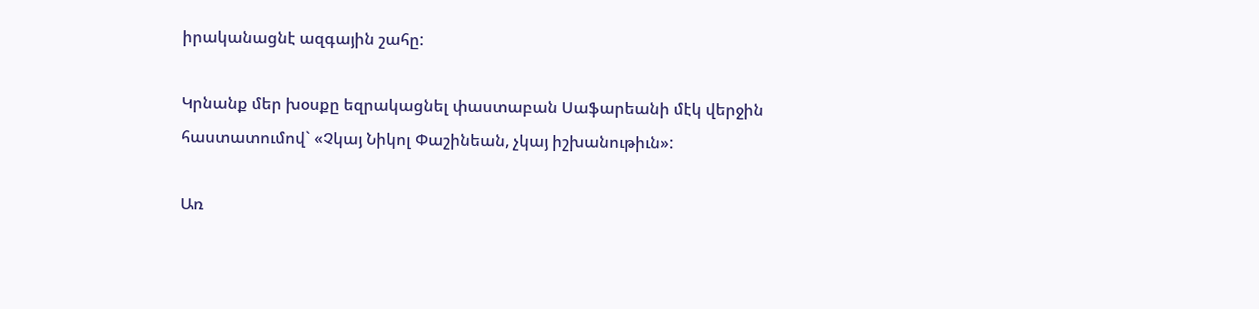իրականացնէ ազգային շահը:

Կրնանք մեր խօսքը եզրակացնել փաստաբան Սաֆարեանի մէկ վերջին հաստատումով` «Չկայ Նիկոլ Փաշինեան, չկայ իշխանութիւն»:

Առ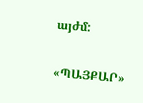այժմ:

«ՊԱՅՔԱՐ»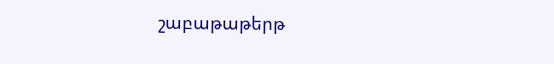շաբաթաթերթ